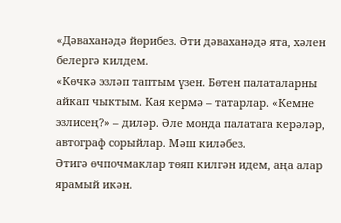«Дәваханәдә йөрибез. Әти дәваханәдә ята, хәлен белергә килдем.
«Көчкә эзләп таптым үзен. Бөтен палаталарны айкап чыктым. Кая кермә – татарлар. «Кемне эзлисең?» – диләр. Әле монда палатага керәләр, автограф сорыйлар. Мәш киләбез.
Әтигә өчпочмаклар төяп килгән идем, аңа алар ярамый икән.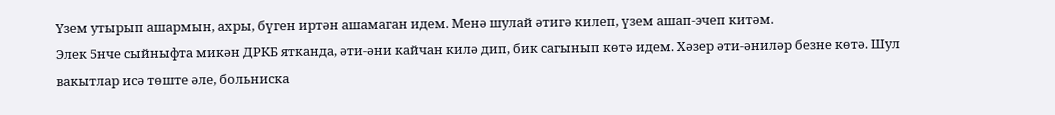Үзем утырып ашармын, ахры, бүген иртән ашамаган идем. Менә шулай әтигә килеп, үзем ашап-эчеп китәм.
Элек 5нче сыйныфта микән ДРКБ ятканда, әти-әни кайчан килә дип, бик сагынып көтә идем. Хәзер әти-әниләр безне көтә. Шул вакытлар исә төште әле, больниска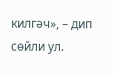килгәч», – дип сөйли ул.